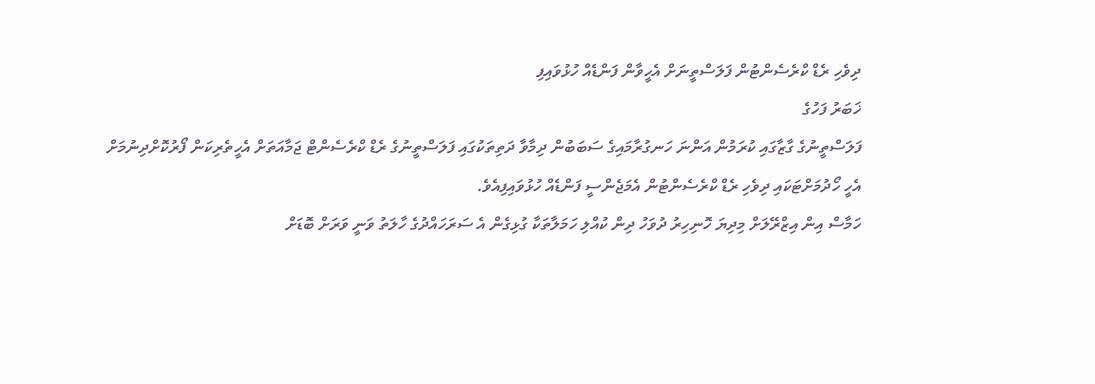ދިވެހި ރެޑް ކްރެސެންޓުން ފަލަސްތީނަށް އެހީވާން ފަންޑެއް ހުޅުވައިފި
ޚަބަރު ފަހުގެ
ފަލަސްތީނުގެ ގާޒާގައި ކުރަމުން އަންނަ ހަނގުރާމައިގެ ސަބަބުން ދިމާވާ ދަތިތަކުގައި ފަލަސްތީނުގެ ރެޑް ކްރެސެންޓް ޖަމާއަތަށް އެހީތެރިކަން ފޯރުކޮށްދިނުމަށް އެހީ ހޯދުމަށްޓަކައި ދިވެހި ރެޑް ކްރެސެންޓުން އެމަޖެންސީ ފަންޑެއް ހުޅުވައިފިއެވެ.
ހަމާސް އިން އިޒްރޭލަށް މިދިޔަ ހޮނިހިރު ދުވަހު ދިން ކުއްލި ހަމަލާތަކާ ގުޅިގެން އެ ސަރަހައްދުގެ ހާލަތު ވަނީ ވަރަށް ބޮޑަށް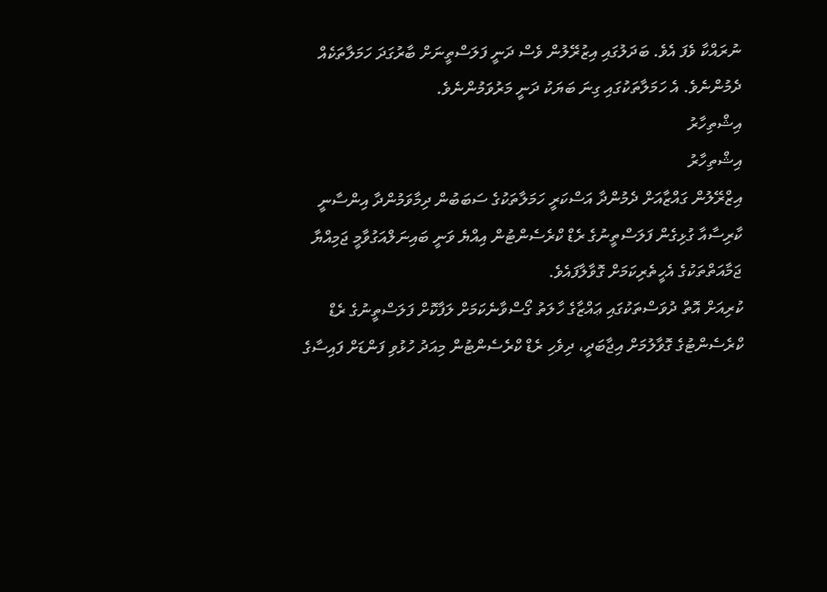ނުރައްކާ ވެފަ އެވެ. ބަދަލުގައި އިޒުރޭލުން ވެސް ދަނީ ފަލަސްތީނަށް ބާރުގަދަ ހަމަލާތަކެއް ދެމުންނެވެ. އެ ހަމަލާތަކުގައި ގިނަ ބަޔަކު ދަނީ މަރުވަމުންނެވެ.
އިޝްތިހާރު
އިޝްތިހާރު
އިޒްރޭލުން ގައްޒާއަށް ދެމުންދާ އަސްކަރީ ހަމަލާތަކުގެ ސަބަބުން ދިމާވަމުންދާ އިންސާނީ ކާރިސާއާ ގުޅިގެން ފަލަސްތީނުގެ ރެޑް ކްރެސެންޓުން އިއްޔެ ވަނީ ބައިނަލްއަގުވާމީ ޖަމިއްޔާ ޖަމާއަތްތަކުގެ އެހީތެރިކަމަށް ގޮވާލާފައެވެ.
ކުރިއަށް އޮތް ދުވަސްތަކުގައި ޢައްޒާގެ ހާލަތު ގޯސްވާނެކަމަށް ލަފާކޮށް ފަލަސްތީނުގެ ރެޑް ކްރެސެންޓުގެ ގޮވާލުމަށް އިޖާބަދީ، ދިވެހި ރެޑް ކްރެސެންޓުން މިއަދު ހުޅުވި ފަންޑަށް ފައިސާގެ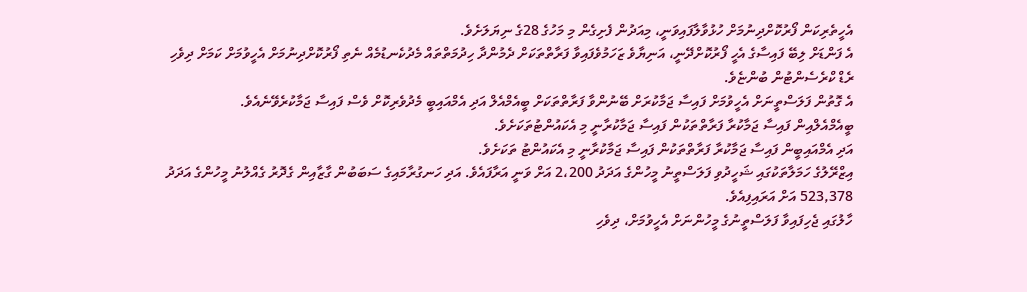އެހީތެރިކަން ފޯރުކޮށްދިނުމަށް ހުޅުވާލާފައިވަނީ، މިއަދުން ފެށިގެން މި މަހުގެ 28ގެ ނިޔަލަށެވެ.
އެ ފަންޑަށް ލިބޭ ފައިސާގެ އެހީ ފޯރުކޮށްދޭނީ، އަނިޔާވެ ޒަހަމުވެފައިވާ ފަރާތްތަކަށް ދެމުންދާ ހިދުމަތްތައް މެދުކެނޑުމެއް ނެތި ފޯރުކޮށްދިނުމަށް އެހީވުމަށް ކަމަށް ދިވެހި ރެޑް ކްރެސެންޓުން ބުންޏެވެ.
އެ ގޮތުން ފަލަސްތީނަށް އެހީވުމަށް ފައިސާ ޖަމާކުރަށް ބޭނުންވާ ފަރާތްތަކަށް ބީއެމްއެލް އަދި އެމްއައިބީ މެދުވެރިކޮށް ވެސް ފައިސާ ޖަމާކުރެވޭނެއެވެ.
ބީއެމްއެލްއިން ފައިސާ ޖަމާކުރާ ފަރާތްތަކުން ފައިސާ ޖަމާކުރާނީ މި އެކައުންޓުތަކަށެވެ.
އަދި އެމްއައިބީން ފައިސާ ޖަމާކުރާ ފަރާތްތަކުން ފައިސާ ޖަމާކުރާނީ މި އެކައުންޓު ތަކަށެވެ.
އިޒްރޭލުގެ ހަމަލާތަކުގައި ޝަހީދުވި ފަލަސްތީނު މީހުންގެ އަދަދު 2،200 އަށް ވަނީ އަރާފައެވެ. އަދި ހަނގުރާމައިގެ ސަބަބުން ގާޒާއިން ގެދޮރު ގެއްލުނު މީހުންގެ އަދަދު 523,378 އަށް އަރައިފިއެވެ.
ހާލުގައި ޖެހިފައިވާ ފަލަސްތީނުގެ މީހުންނަށް އެހީވުމަށް، ދިވެހި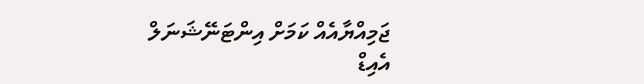ޖަމިއްޔާއެއް ކަމަށް އިންޓަނޭޝަނަލް އެއިޑް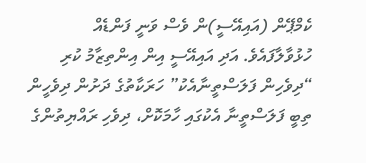ކެމްޕޭން (އައިއޭސީ)ން ވެސް ވަނީ ފަންޑެއް ހުޅުވާލާފައެވެ. އަދި އައިއޭސީ އިން އިންތިޒާމު ކުރި “ދިވެހިން ފަލަސްތީނާއެކު” ހަރަކާތުގެ ދަށުން ދިވެހީން ތިބީ ފަލަސްތީނާ އެކުގައި ހާމަކޮށް، ދިވެހި ރައްޔިތުންގެ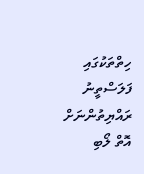ހިތްތަކުގައި ފަލަސްތީނު ރައްޔިތުންނަށް އޮތް ލޯބި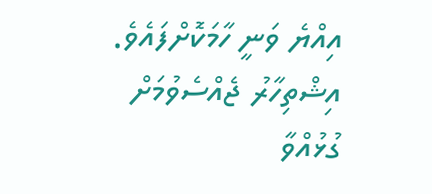އިއްޔެ ވަނީ ހާމަކޮށްފައެވެ.
އިޝްތިހާރު ޖެއްސެވުމަށް ގުޅުއްވާ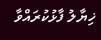ޚިޔާލު ފާޅުކުރައްވާ